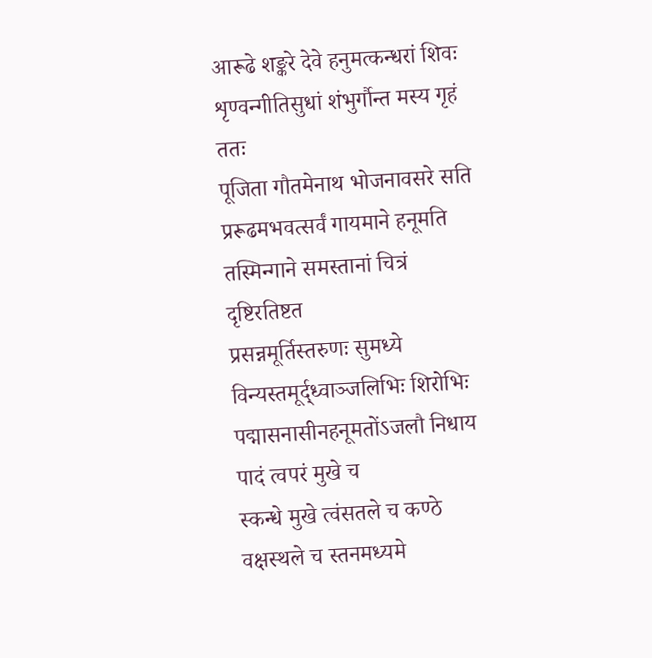आरूढे शङ्करे देवे हनुमत्कन्धरां शिवः
शृण्वन्गीतिसुधां शंभुर्गौन्त मस्य गृहं ततः
पूजिता गौतमेनाथ भोजनावसरे सति
प्ररूढमभवत्सर्वं गायमाने हनूमति
तस्मिन्गाने समस्तानां चित्रं दृष्टिरतिष्टत
प्रसन्नमूर्तिस्तरुणः सुमध्ये विन्यस्तमूर्द्ध्वाञ्जलिभिः शिरोभिः
पद्मासनासीनहनूमतोंऽजलौ निधाय पादं त्वपरं मुखे च
स्कन्धे मुखे त्वंसतले च कण्ठे वक्षस्थले च स्तनमध्यमे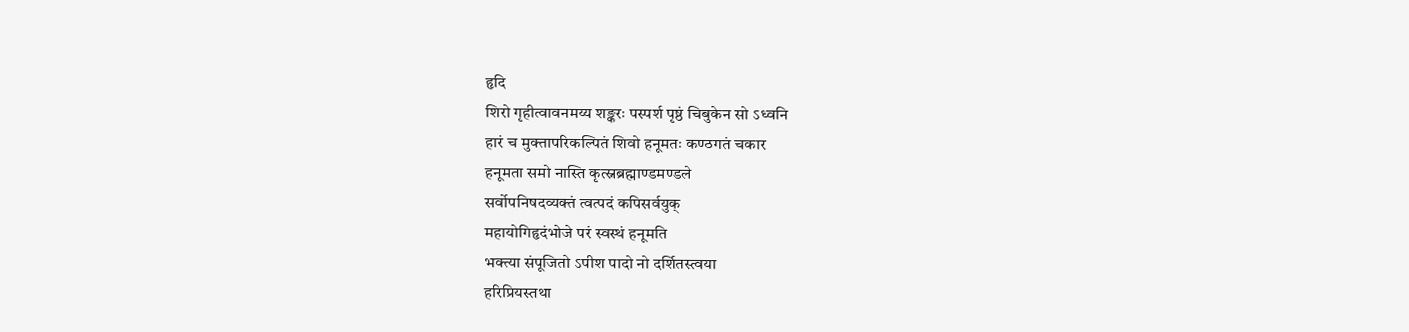हृदि
शिरो गृहीत्वावनमय्य शङ्करः पस्पर्श पृष्ठं चिबुकेन सो ऽध्वनि
हारं च मुक्तापरिकल्पितं शिवो हनूमतः कण्ठगतं चकार
हनूमता समो नास्ति कृत्स्नब्रह्माण्डमण्डले
सर्वोपनिषदव्यक्तं त्वत्पदं कपिसर्वयुक्
महायोगिहृदंभोजे परं स्वस्थं हनूमति
भक्त्या संपूजितो ऽपीश पादो नो दर्शितस्त्वया
हरिप्रियस्तथा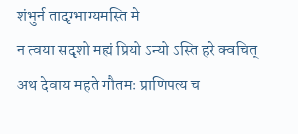शंभुर्न तादृग्भाग्यमस्ति मे
न त्वया सदृशो मह्यं प्रियो ऽन्यो ऽस्ति हरे क्वचित्
अथ देवाय महते गौतमः प्राणिपत्य च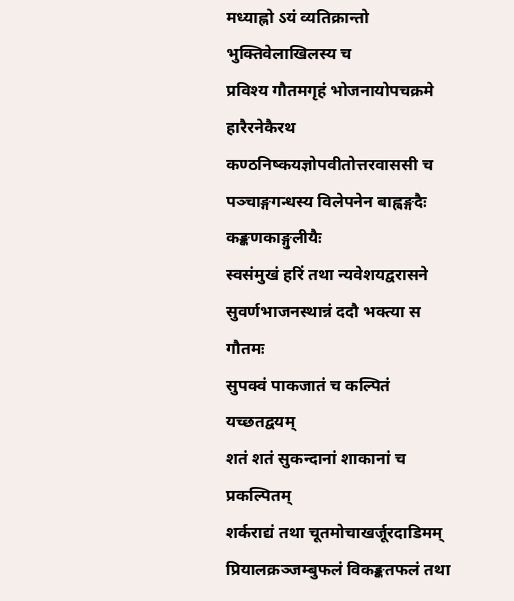मध्याह्नो ऽयं व्यतिक्रान्तो भुक्तिवेलाखिलस्य च
प्रविश्य गौतमगृहं भोजनायोपचक्रमे
हारैरनेकैरथ कण्ठनिष्कयज्ञोपवीतोत्तरवाससी च
पञ्चाङ्गगन्धस्य विलेपनेन बाह्वङ्गदैः कङ्कणकाङ्गुलीयैः
स्वसंमुखं हरिं तथा न्यवेशयद्वरासने
सुवर्णभाजनस्थान्नं ददौ भक्त्या स गौतमः
सुपक्वं पाकजातं च कल्पितं यच्छतद्वयम्
शतं शतं सुकन्दानां शाकानां च प्रकल्पितम्
शर्कराद्यं तथा चूतमोचाखर्जूरदाडिमम्
प्रियालक्रञ्जम्बुफलं विकङ्कतफलं तथा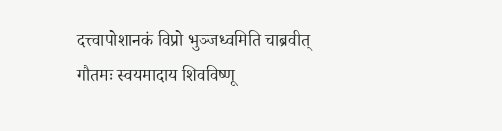दत्त्वापोशानकं विप्रो भुञ्जध्वमिति चाब्रवीत्
गौतमः स्वयमादाय शिवविष्णू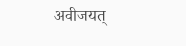अवीजयत्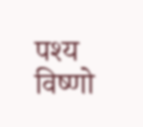पश्य विष्णो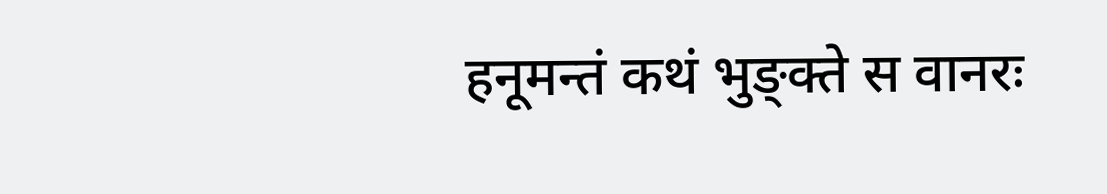हनूमन्तं कथं भुङ्क्ते स वानरः